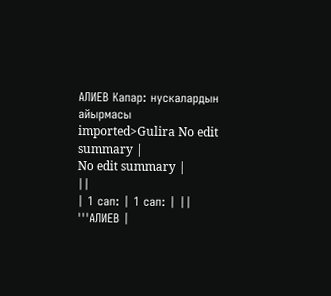АЛИЕВ Капар: нускалардын айырмасы
imported>Gulira No edit summary |
No edit summary |
||
| 1 сап: | 1 сап: | ||
'''АЛИЕВ |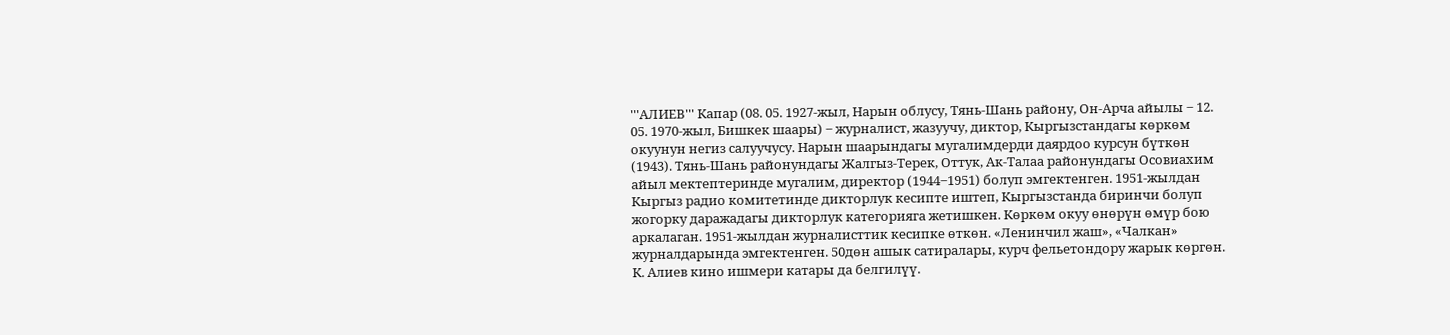'''АЛИЕВ''' Капар (08. 05. 1927-жыл, Нарын облусу, Тянь-Шань району, Он-Арча айылы ‒ 12. 05. 1970-жыл, Бишкек шаары) ‒ журналист, жазуучу, диктор, Кыргызстандагы көркөм окуунун негиз салуучусу. Нарын шаарындагы мугалимдерди даярдоо курсун бүткөн (1943). Тянь-Шань районундагы Жалгыз-Терек, Оттук, Ак-Талаа районундагы Осовиахим айыл мектептеринде мугалим, директор (1944‒1951) болуп эмгектенген. 1951-жылдан Кыргыз радио комитетинде дикторлук кесипте иштеп, Кыргызстанда биринчи болуп жогорку даражадагы дикторлук категорияга жетишкен. Көркөм окуу өнөрүн өмүр бою аркалаган. 1951-жылдан журналисттик кесипке өткөн. «Ленинчил жаш», «Чалкан» журналдарында эмгектенген. 50дөн ашык сатиралары, курч фельетондору жарык көргөн. К. Алиев кино ишмери катары да белгилүү.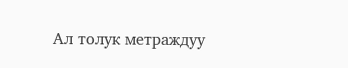Ал толук метраждуу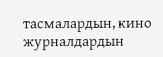тасмалардын, кино журналдардын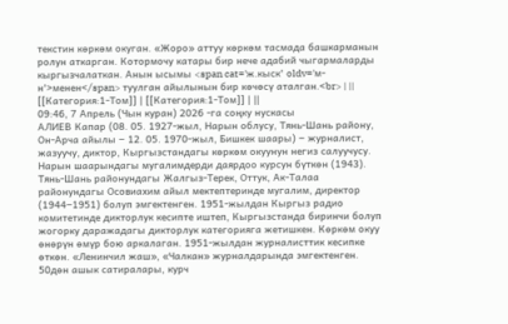текстин көркөм окуган. «Жоро» аттуу көркөм тасмада башкарманын ролун аткарган. Котормочу катары бир нече адабий чыгармаларды кыргызчалаткан. Анын ысымы <span cat='ж.кыск' oldv='м-н'>менен</span> туулган айылынын бир көчөсү аталган.<br> | ||
[[Категория:1-Том]] | [[Категория:1-Том]] | ||
09:46, 7 Апрель (Чын куран) 2026 -га соңку нускасы
АЛИЕВ Капар (08. 05. 1927-жыл, Нарын облусу, Тянь-Шань району, Он-Арча айылы ‒ 12. 05. 1970-жыл, Бишкек шаары) ‒ журналист, жазуучу, диктор, Кыргызстандагы көркөм окуунун негиз салуучусу. Нарын шаарындагы мугалимдерди даярдоо курсун бүткөн (1943). Тянь-Шань районундагы Жалгыз-Терек, Оттук, Ак-Талаа районундагы Осовиахим айыл мектептеринде мугалим, директор (1944‒1951) болуп эмгектенген. 1951-жылдан Кыргыз радио комитетинде дикторлук кесипте иштеп, Кыргызстанда биринчи болуп жогорку даражадагы дикторлук категорияга жетишкен. Көркөм окуу өнөрүн өмүр бою аркалаган. 1951-жылдан журналисттик кесипке өткөн. «Ленинчил жаш», «Чалкан» журналдарында эмгектенген. 50дөн ашык сатиралары, курч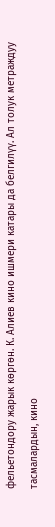фельетондору жарык көргөн. К. Алиев кино ишмери катары да белгилүү. Ал толук метраждуу тасмалардын, кино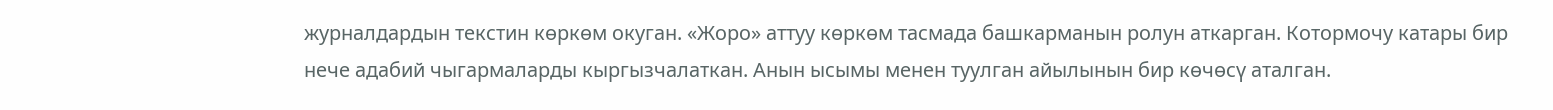журналдардын текстин көркөм окуган. «Жоро» аттуу көркөм тасмада башкарманын ролун аткарган. Котормочу катары бир нече адабий чыгармаларды кыргызчалаткан. Анын ысымы менен туулган айылынын бир көчөсү аталган.